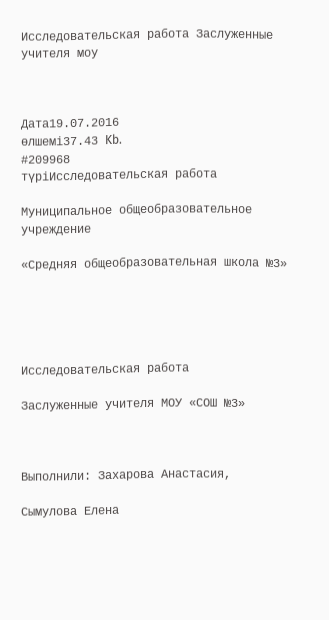Исследовательская работа Заслуженные учителя моу



Дата19.07.2016
өлшемі37.43 Kb.
#209968
түріИсследовательская работа

Муниципальное общеобразовательное учреждение

«Средняя общеобразовательная школа №3»





Исследовательская работа

Заслуженные учителя МОУ «СОШ №3»



Выполнили: Захарова Анастасия,

Сымулова Елена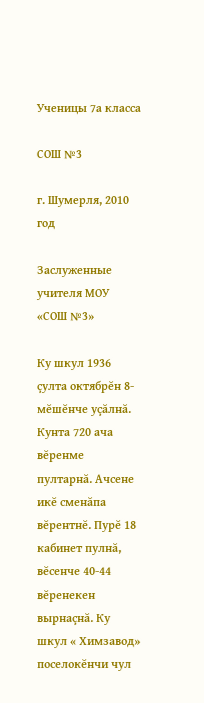Ученицы 7а класса

СОШ №3

г. Шумерля, 2010 год

Заслуженные учителя МОУ «СОШ №3»

Ку шкул 1936 çулта октябрĕн 8-мĕшĕнче уçăлнă. Кунта 720 ача вĕренме пултарнă. Ачсене икĕ сменăпа вĕрентнĕ. Пурĕ 18 кабинет пулнă, вĕсенче 40-44 вĕренекен вырнаçнă. Ку шкул « Химзавод» поселокĕнчи чул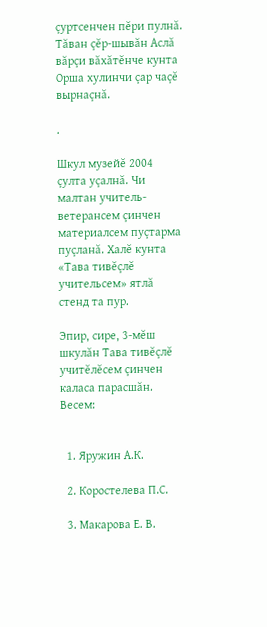çуртсенчен пĕри пулнă. Тăван çĕр-шывăн Аслă вăрçи вăхăтĕнче кунта Орша хулинчи çар чаçĕ вырнаçнă.

.

Шкул музейĕ 2004 çулта уçалнă. Чи малтан учитель-ветерансем çинчен материалсем пуçтарма пуçланă. Халĕ кунта «Тава тивĕçлĕ учительсем» ятлă стенд та пур.

Эпир, сире, 3-мĕш шкулăн Тава тивĕçлĕ учитĕлĕсем çинчен каласа парасшăн. Весем:


  1. Яружин А.К.

  2. Коростелева П.С.

  3. Макарова Е. В.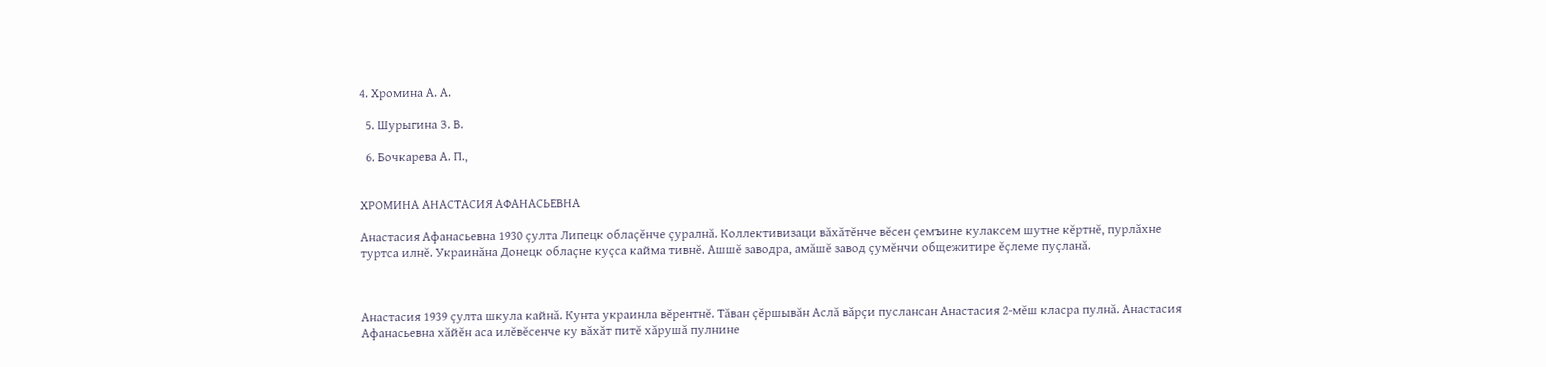4. Хромина А. А.

  5. Шурыгина З. В.

  6. Бочкарева А. П.,


ХРОМИНА АНАСТАСИЯ АФАНАСЬЕВНА

Анастасия Афанасьевна 1930 çулта Липецк облаçĕнче çуралнă. Коллективизаци вăхăтĕнче вĕсен çемъине кулаксем шутне кĕртнĕ, пурлăхне туртса илнĕ. Украинăна Донецк облаçне куçса кайма тивнĕ. Ашшĕ заводра, амăшĕ завод çумĕнчи общежитире ĕçлеме пуçланă.



Анастасия 1939 çулта шкула кайнă. Кунта украинла вĕрентнĕ. Тăван çĕршывăн Аслă вăрçи пуслансан Анастасия 2-мĕш класра пулнă. Анастасия Афанасьевна хăйĕн аса илĕвĕсенче ку вăхăт питĕ хăрушă пулнине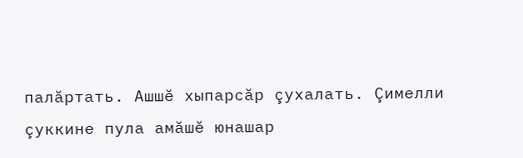палăртать. Ашшĕ хыпарсăр çухалать. Çимелли çуккине пула амăшĕ юнашар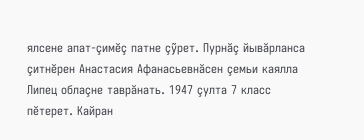ялсене апат-çимĕç патне çỹрет. Пурнăç йывăрланса çитнĕрен Анастасия Афанасьевнăсен çемьи каялла Липец облаçне таврăнать. 1947 çулта 7 класс пĕтерет. Кайран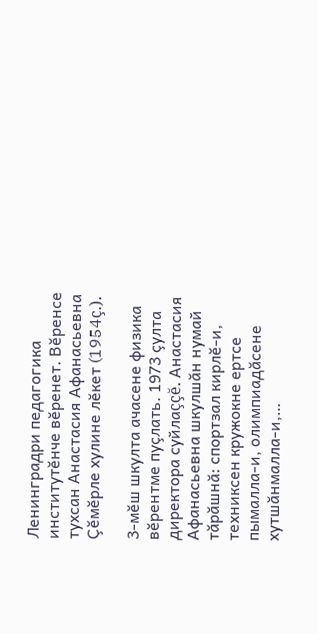Ленинградри педагогика институтĕнче вĕренет. Вĕренсе тухсан Анастасия Афанасьевна Çĕмĕрле хулине лĕкет (1954ç.).

3-мĕш шкулта ачасене физика вĕрентме пуçлать. 1973 çулта директора суйлаççĕ. Анастасия Афанасьевна шкулшăн нумай тăрăшнă: спортзал кирлĕ-и, техниксен кружокне ертсе пымалла-и, олимпиадăсене хутшăнмалла-и,…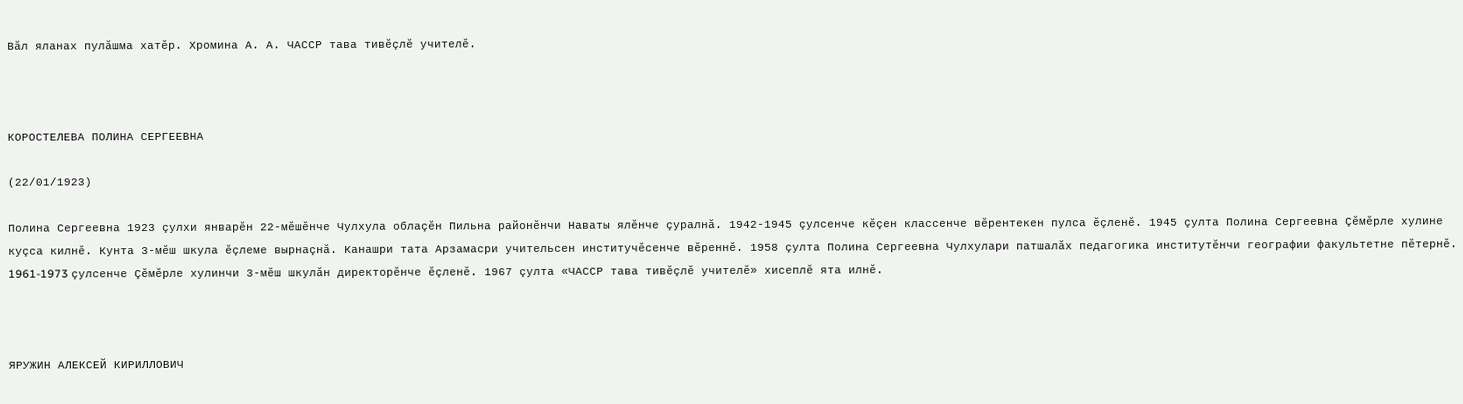Вăл яланах пулăшма хатĕр. Хромина А. А. ЧАССР тава тивĕçлĕ учителĕ.



КОРОСТЕЛЕВА ПОЛИНА СЕРГЕЕВНА

(22/01/1923)

Полина Сергеевна 1923 çулхи январĕн 22-мĕшĕнче Чулхула облаçĕн Пильна районĕнчи Наваты ялĕнче çуралнă. 1942-1945 çулсенче кĕçен классенче вĕрентекен пулса ĕçленĕ. 1945 çулта Полина Сергеевна Çĕмĕрле хулине куçса килнĕ. Кунта 3-мĕш шкула ĕçлеме вырнаçнă. Канашри тата Арзамасри учительсен институчĕсенче вĕреннĕ. 1958 çулта Полина Сергеевна Чулхулари патшалăх педагогика институтĕнчи географии факультетне пĕтернĕ. 1961-1973 çулсенче Çĕмĕрле хулинчи 3-мĕш шкулăн директорĕнче ĕçленĕ. 1967 çулта «ЧАССР тава тивĕçлĕ учителĕ» хисеплĕ ята илнĕ.



ЯРУЖИН АЛЕКСЕЙ КИРИЛЛОВИЧ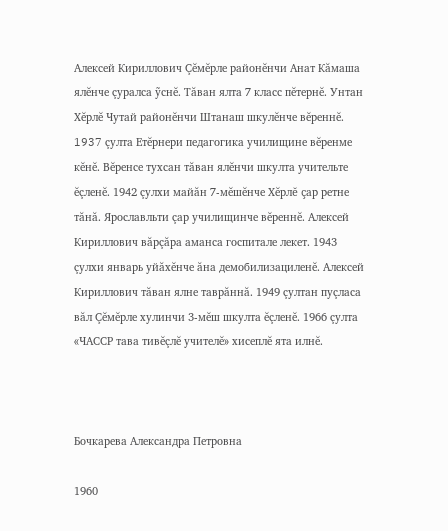Алексей Кириллович Çĕмĕрле районĕнчи Анат Кăмаша ялĕнче çуралса ỹснĕ. Тăван ялта 7 класс пĕтернĕ. Унтан Хĕрлĕ Чутай районĕнчи Штанаш шкулĕнче вĕреннĕ. 1937 çулта Етĕрнери педагогика училищине вĕренме кĕнĕ. Вĕренсе тухсан тăван ялĕнчи шкулта учительте ĕçленĕ. 1942 çулхи майăн 7-мĕшĕнче Хĕрлĕ çар ретне тăнă. Ярославльти çар училищинче вĕреннĕ. Алексей Кириллович вăрçăра аманса госпитале лекет. 1943 çулхи январь уйăхĕнче ăна демобилизациленĕ. Алексей Кириллович тăван ялне таврăннă. 1949 çултан пуçласа вăл Çĕмĕрле хулинчи 3-мĕш шкулта ĕçленĕ. 1966 çулта «ЧАССР тава тивĕçлĕ учителĕ» хисеплĕ ята илнĕ.



Бочкарева Александра Петровна

1960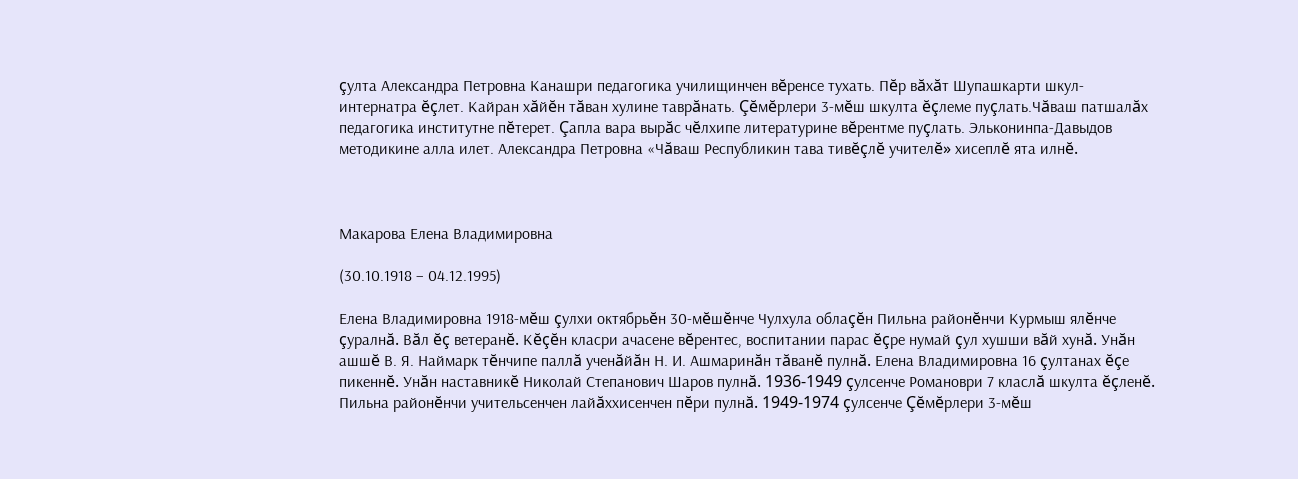çулта Александра Петровна Канашри педагогика училищинчен вĕренсе тухать. Пĕр вăхăт Шупашкарти шкул-интернатра ĕçлет. Кайран хăйĕн тăван хулине таврăнать. Çĕмĕрлери 3-мĕш шкулта ĕçлеме пуçлать.Чăваш патшалăх педагогика институтне пĕтерет. Çапла вара вырăс чĕлхипе литературине вĕрентме пуçлать. Эльконинпа-Давыдов методикине алла илет. Александра Петровна «Чăваш Республикин тава тивĕçлĕ учителĕ» хисеплĕ ята илнĕ.



Макарова Елена Владимировна

(30.10.1918 – 04.12.1995)

Елена Владимировна 1918-мĕш çулхи октябрьĕн 30-мĕшĕнче Чулхула облаçĕн Пильна районĕнчи Курмыш ялĕнче çуралнă. Вăл ĕç ветеранĕ. Кĕçĕн класри ачасене вĕрентес, воспитании парас ĕçре нумай çул хушши вăй хунă. Унăн ашшĕ В. Я. Наймарк тĕнчипе паллă ученăйăн Н. И. Ашмаринăн тăванĕ пулнă. Елена Владимировна 16 çултанах ĕçе пикеннĕ. Унăн наставникĕ Николай Степанович Шаров пулнă. 1936-1949 çулсенче Романоври 7 класлă шкулта ĕçленĕ. Пильна районĕнчи учительсенчен лайăххисенчен пĕри пулнă. 1949-1974 çулсенче Çĕмĕрлери 3-мĕш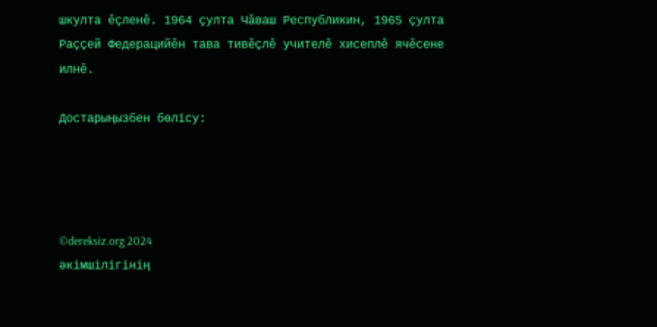шкулта ĕçленĕ. 1964 çулта Чăваш Республикин, 1965 çулта Раççей Федерацийĕн тава тивĕçлĕ учителĕ хисеплĕ ячĕсене илнĕ.

Достарыңызбен бөлісу:




©dereksiz.org 2024
әкімшілігінің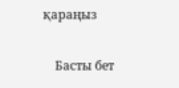қараңыз

    Басты бет